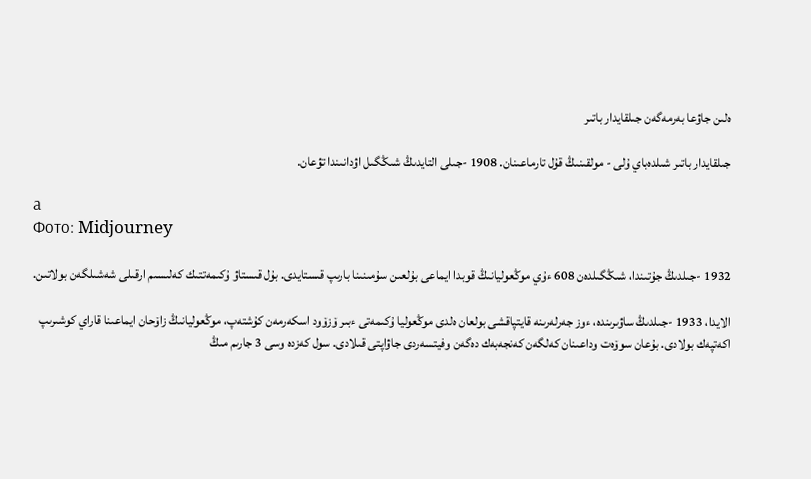ەلىن جاۋعا بەرمەگەن جىلقايدار باتىر

جىلقايدار باتىر شىلدەباي ۇلى - مولقىنىڭ قۇل تارماعىنان. 1908 -جىلى التايدىڭ شىڭگىل اۋدانىندا تۋعان.

а
Фото: Midjourney

1932 -جىلدىڭ جۇتىندا، شىڭگىلدەن 608 ءۇي موڭعوليانىڭ قوبدا ايماعى بۇلعىن سۇمىنىنا بارىپ قىستايدى. بۇل قىستاۋ ۇكىمەتتىك كەلىسىم ارقىلى شەشىلگەن بولاتىن.

الايدا، 1933 -جىلدىڭ ساۋىرىندە، ءوز جەرلەرىنە قايتپاقشى بولعان ەلدى موڭعوليا ۇكىمەتى ءبىر ۆزۆود اسكەرمەن كۇشتەپ، موڭعوليانىڭ زاۆحان ايماعىنا قاراي كوشىرىپ اكەتپەك بولادى. بۇعان سوۆەت وداعىنان كەلگەن كەنجەبەك دەگەن وفيتسەردى جاۋاپتى قىلادى. سول كەزدە وسى 3 جارىم مىڭ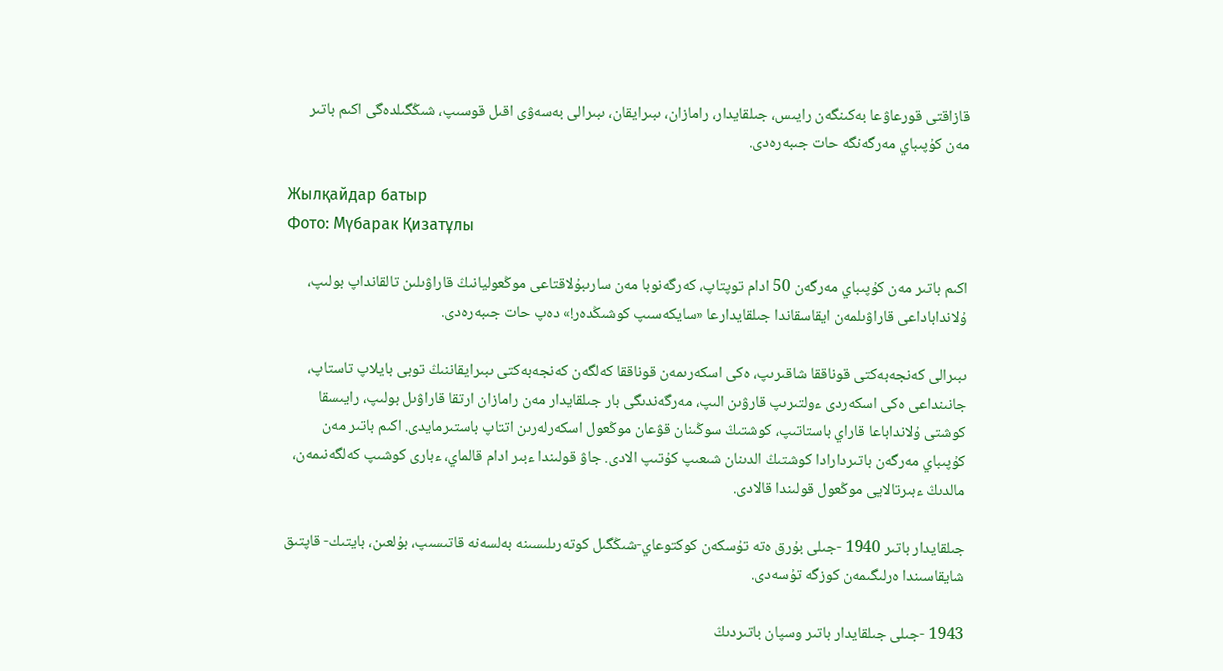قازاقتى قورعاۋعا بەكىنگەن رايىس، جىلقايدار، رامازان، ىبىرايقان، ىبىرالى بەسەۋى اقىل قوسىپ، شىڭگىلدەگى اكىم باتىر مەن كۇپىباي مەرگەنگە حات جىبەرەدى.

Жылқайдар батыр
Фото: Мүбарак Қизатұлы

اكىم باتىر مەن كۇپىباي مەرگەن 50 ادام توپتاپ، كەرگەنوبا مەن سارىبۇلاقتاعى موڭعوليانىڭ قاراۋىلىن تالقانداپ بولىپ، ۇلانداباداعى قاراۋىلمەن ايقاسقاندا جىلقايدارعا «سايكەسىپ كوشىڭدەر!» دەپ حات جىبەرەدى.

ىبىرالى كەنجەبەكتى قوناققا شاقىرىپ، ەكى اسكەرىمەن قوناققا كەلگەن كەنجەبەكتى ىبىرايقاننىڭ توبى بايلاپ تاستاپ، جانىنداعى ەكى اسكەردى ءولتىرىپ قارۋىن الىپ، مەرگەندىگى بار جىلقايدار مەن رامازان ارتقا قاراۋىل بولىپ، رايىسقا كوشتى ۇلانداباعا قاراي باستاتىپ، كوشتىڭ سوڭىنان قۋعان موڭعول اسكەرلەرىن اتتاپ باستىرمايدى. اكىم باتىر مەن كۇپىباي مەرگەن باتىردارادا كوشتىڭ الدىنان شىعىپ كۇتىپ الادى. جاۋ قولىندا ءبىر ادام قالماي، ءبارى كوشىپ كەلگەنىمەن، مالدىڭ ءبىرتالايى موڭعول قولىندا قالادى.

جىلقايدار باتىر 1940 -جىلى بۇرق ەتە تۇسكەن كوكتوعاي-شىڭگىل كوتەرىلىسىنە بەلسەنە قاتىسىپ، بۇلعىن، بايتىك- قاپتىق شايقاسىندا ەرلىگىمەن كوزگە تۇسەدى.

1943 -جىلى جىلقايدار باتىر وسپان باتىردىڭ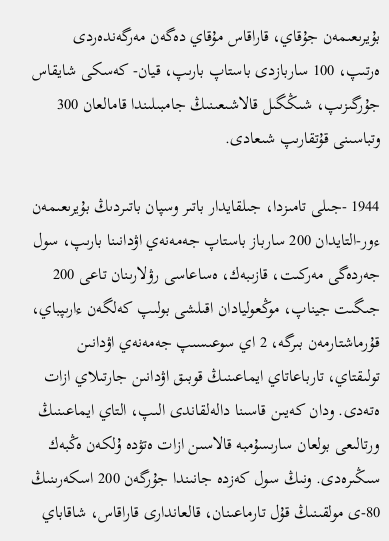بۇيرىعىمەن جۇقاي، قاراقاس مۇقاي دەگەن مەرگەندەردى ەرتىپ، 100 ساربازدى باستاپ بارىپ، قيان- كەسكى شايقاس جۇرگىزىپ، شىڭگىل قالاشىعىنىڭ جامبىلىندا قامالعان 300 وتباسىنى قۇتقارىپ شىعادى.

1944 -جىلى تامىزدا، جىلقايدار باتىر وسپان باتىردىڭ بۇيرىعىمەن ءور-التايدان 200 سارباز باستاپ جەمەنەي اۋدانىنا بارىپ، سول جەردەگى مەركىت، قازىبەك، ەساعاسى رۋلارىنان تاعى 200 جىگىت جيناپ، موڭعوليادان اقىلشى بولىپ كەلگەن ءارىپباي، قۇرماشتارمەن بىرگە، 2 اي سوعىسىپ جەمەنەي اۋدانىن تولىقتاي، تارباعاتاي ايماعىنىڭ قوبىق اۋدانىن جارتىلاي ازات ەتەدى. ودان كەيىن قاسىنا دالەلقاندى الىپ، التاي ايماعىنىڭ ورتالىعى بولعان سارىسۇمبە قالاسىن ازات ەتۋدە ۇلكەن ەڭبەك سىڭىرەدى. ونىڭ سول كەزدە جانىندا جۇرگەن 200 اسكەرىنىڭ 80-ى مولقىنىڭ قۇل تارماعىنان، قالعاندارى قاراقاس، شاقاباي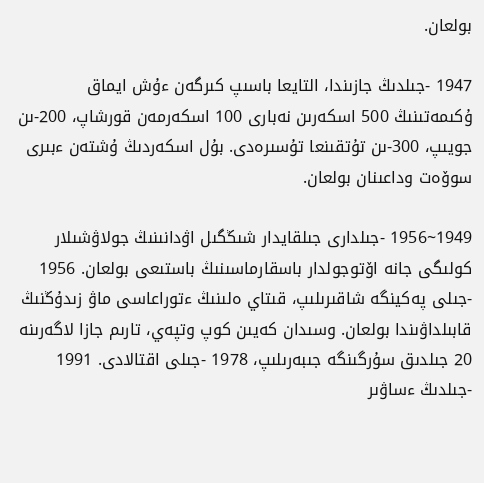بولعان.

1947 -جىلدىڭ جازىندا، التايعا باسىپ كىرگەن ءۇش ايماق ۇكىمەتىنىڭ 500 اسكەرىن نەبارى 100 اسكەرمەن قورشاپ، 200-ىن جويىپ، 300-ىن تۇتقىنعا تۇسىرەدى. بۇل اسكەردىڭ ۇشتەن ءبىرى سوۆەت وداعىنان بولعان.

1949~1956 -جىلدارى جىلقايدار شىڭگىل اۋدانىنىڭ جولاۋشىلار كولىگى جانە اۆتوجولدار باسقارماسىنىڭ باستىعى بولعان. 1956 -جىلى پەكينگە شاقىرىلىپ، قىتاي ەلىنىڭ ءتوراعاسى ماۋ زىدۇڭنىڭ قابىلداۋىندا بولعان. وسىدان كەيىن كوپ وتپەي، تارىم جازا لاگەرىنە 20 جىلدىق سۇرگىنگە جىبەرىلىپ، 1978 -جىلى اقتالادى. 1991 -جىلدىڭ ءساۋىر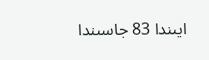ايىندا 83 جاسىندا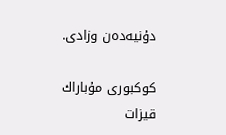دۇنيەدەن وزادى.

كوكبورى مۇباراك قيزات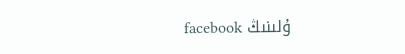ۇلىنىڭ facebook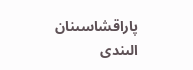پاراقشاسىنان الىندى